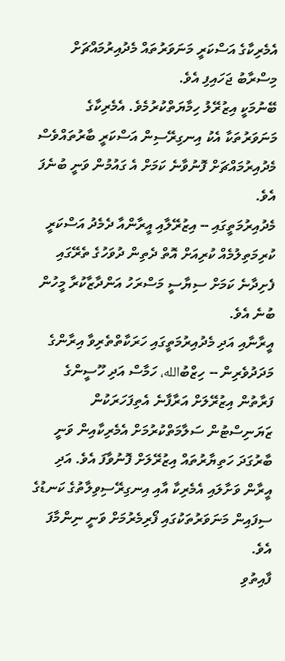އެމެރިކާގެ އަސްކަރީ މަނަވަރުތައް މެދުއިރުމައްޗަށް މިސްރާބު ޖަހައިފި އެވެ.
ބޭނުމަކީ އިޒުރޭލު ހިމާޔަތްކުރުމެވެ. އެމެރިކާގެ މަނަވަރުތަކާ އެކު އިނގިރޭސިން އަސްކަރީ ބާރުތައްވެސް މެދުއިރުމައްޗަށް ފޮނުވާނެ ކަމަށް އެ ގައުމުން ވަނީ ބުނެފަ އެވެ.
މެދުއިރުމަތީގައި -- އިޒުރޭލާއި އީރާންއާ ދެމެދު އަސްކަރީ ކުރިމަތިލުމެއް ކުރިއަށް އޮތް ދެތިން ދުވަހުގެ ތެރޭގައި ފެށިދާނެ ކަމަށް ސިޔާސީ މަސްރަހު އަންދާޒާކުރާ މީހުން ބުނެ އެވެ.
އީރާނާއި އަދި މެދުއިރުމަތީގައި ހަރަކާތްތެރިވާ އިރާންގެ މަދަދުވެރިން -- ހިޒްބުالله، ހަމާސް އަދި ހޫސީންގެ ފަރާތުން އިޒުރޭލަށް އަރާފާނެ އެތިފަހަރަކުން ޒަޔަނިސްޓުން ސަލާމަތްކުރުމަށް އެމެރިކާއިން ވަނީ ބާރުގަދަ ހަތިޔާރުތައް އިޒުރޭލަށް ފޮނުވާފަ އެވެ. އަދި އީރާން ވަށާލައި އެމެރިކާ އާއި އިނގިރޭސިވިލާތުގެ ކަނޑުގެ ސިފައިން މަނަވަރުތަކުގައި ފޯރިމެރުމަށް ވަނީ ނިންމާފަ އެވެ.
ފާއިތުވި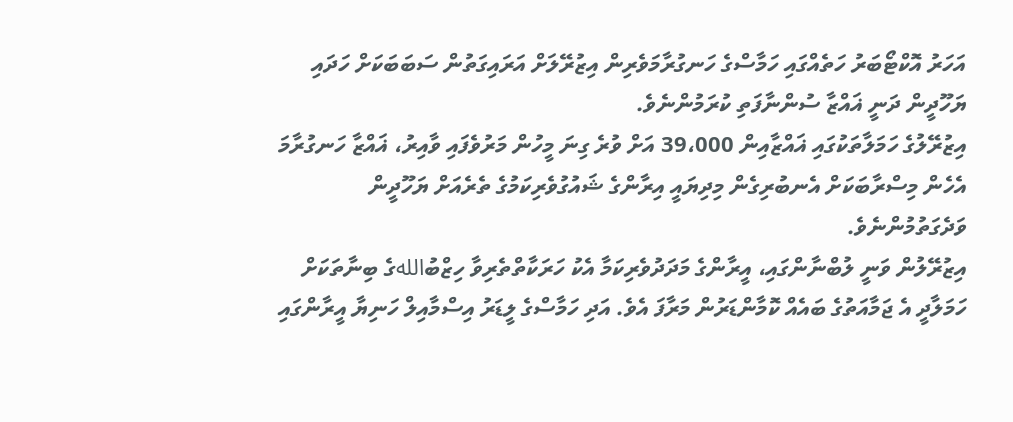އަހަރު އޮކްޓޯބަރު ހަތެއްގައި ހަމާސްގެ ހަނގުރާމަވެރިން އިޒުރޭލަށް އަރައިގަތުން ސަބަބަކަށް ހަދައި ޔަހޫދީން ދަނީ ޣައްޒާ ސުންނާފަތި ކުރަމުންނެވެ.
އިޒުރޭލުގެ ހަމަލާތަކުގައި ޣައްޒާއިން 39،000 އަށް ވުރެ ގިނަ މީހުން މަރުވެފައި ވާއިރު، ޣައްޒާ ހަނގުރާމަ އެހެން މިސްރާބަކަށް އެނބުރިގެން މިދިޔައީ އިރާންގެ ޝައުގުވެރިކަމުގެ ތެރެއަށް ޔަހޫދީން ވަދެގަތުމުންނެވެ.
އިޒުރޭލުން ވަނީ ލުބްނާންގައި، އީރާންގެ މަދަދުވެރިކަމާ އެކު ހަރަކާތްތެރިވާ ހިޒްބުاللهގެ ބިނާތަކަށް ހަމަލާދީ އެ ޖަމާއަތުގެ ބައެއް ކޮމާންޑަރުން މަރާފަ އެވެ. އަދި ހަމާސްގެ ލީޑަރު އިސްމާއިލް ހަނިޔާ އީރާންގައި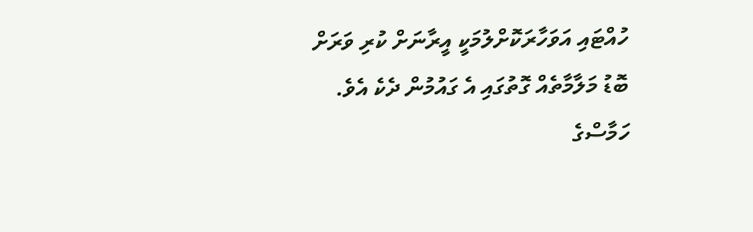ހުއްޓައި އަވަހާރަކޮށްލުމަކީ އީރާނަށް ކުރި ވަރަށް ބޮޑު މަލާމާތެއް ގޮތުގައި އެ ގައުމުން ދެކެ އެވެ.
ހަމާސްގެ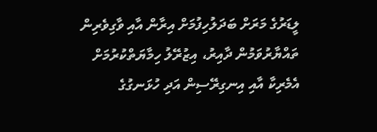ލީޑަރުގެ މަރަށް ބަދަލުހިފުމަށް އިރާން އާއި ވާގިވެރިން ތައްޔާރުވަމުން ދާއިރު، އިޒުރޭލު ހިމާޔަތްކުރުމަށް އެމެރިކާ އާއި އިނގިރޭސިން އަދި ހުޅަނގުގެ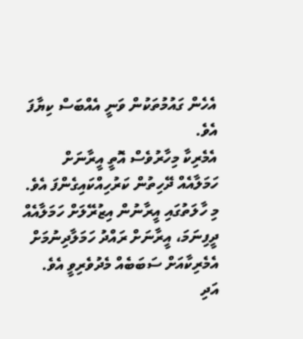އެހެން ގައުމުތަކުން ވަނީ އެއްބަސް ކިޔާފަ އެވެ.
އެމެރިކާ މިހާރުވެސް އޮތީ އީރާނަށް ހަމަލާއެއް ދޭހިތުން ކަރުހިއްކައިގެންފަ އެވެ. މި ހާލަތުގައި އީރާނުން އިޒުރޭލަށް ހަމަލާއެއް ދީފިނަމަ، އީރާނަށް ރައްދު ހަމަލާދިނުމަށް އެމެރިކާއަށް ސަބަބެއް މެދުވެރިވީ އެވެ. އަދި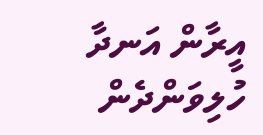އީރާން އަނދާ ހުލިވަންދެން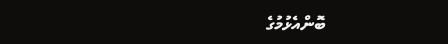ބޮންއެޅުމުގެ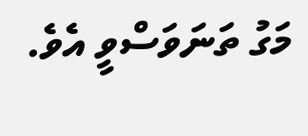މަގު ތަނަވަސްވީ އެވެ.